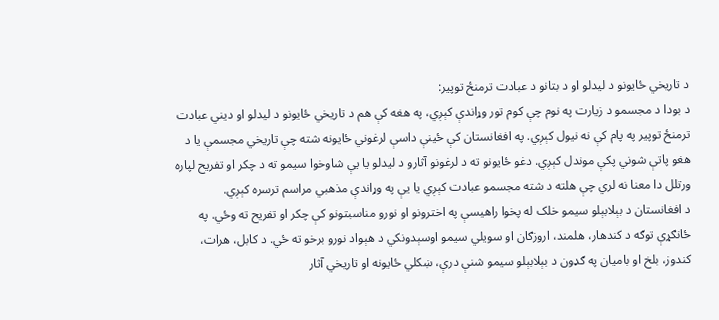د تاریخي ځایونو د لیدلو او د بتانو د عبادت ترمنځ توپیر:
د بودا د مجسمو د زیارت په نوم چې کوم تور وړاندې کېږي، په هغه کې هم د تاریخي ځایونو د لیدلو او دیني عبادت ترمنځ توپیر په پام کې نه نیول کېږي. په افغانستان کې ځینې داسې لرغوني ځایونه شته چې تاریخي مجسمې یا د هغو پاتې شوني پکې موندل کېږي. دغو ځایونو ته د لرغونو آثارو د لیدلو یا یې شاوخوا سیمو ته د چکر او تفریح لپاره ورتلل دا معنا نه لري چې هلته د شته مجسمو عبادت کېږي یا یې په وړاندې مذهبي مراسم ترسره کېږي.
د افغانستان د بېلابېلو سیمو خلک له پخوا راهیسې په اخترونو او نورو مناسبتونو کې چکر او تفریح ته وځي. په ځانګړې توګه د کندهار، هلمند، اروزګان او سویلي سیمو اوسېدونکي د هېواد نورو برخو ته ځي. د کابل، هرات، کندوز، بلخ او بامیان په ګډون د بېلابېلو سیمو شنې درې، ښکلي ځایونه او تاریخي آثار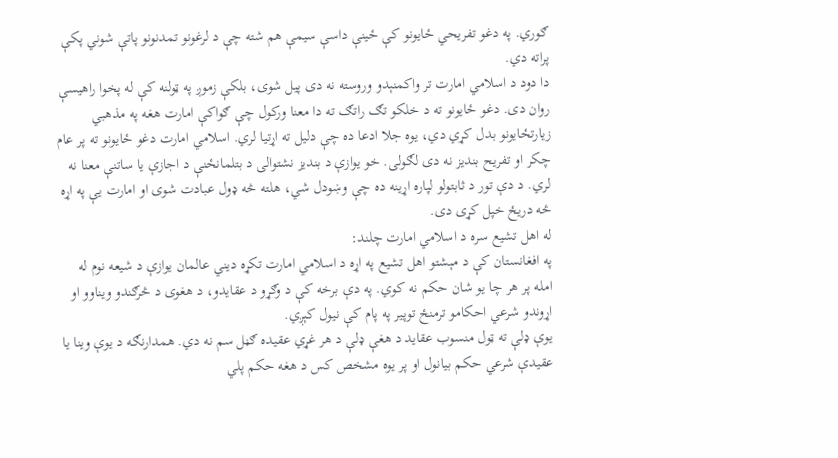ګوري. په دغو تفریحي ځایونو کې ځینې داسې سیمې هم شته چې د لرغونو تمدنونو پاتې شوني پکې پراته دي.
دا دود د اسلامي امارت تر واکمنېدو وروسته نه دی پیل شوی، بلکې زموږ په ټولنه کې له پخوا راهیسې روان دی. دغو ځایونو ته د خلکو تګ راتګ ته دا معنا ورکول چې ګواکې امارت هغه په مذهبي زیارتځایونو بدل کړي دي، یوه جلا ادعا ده چې دلیل ته اړتیا لري. اسلامي امارت دغو ځایونو ته پر عام چکر او تفریح بندیز نه دی لګولی. خو یوازې د بندیز نشتوالی د بتلمانځنې د اجازې یا ساتنې معنا نه لري. د دې تور د ثابتولو لپاره اړینه ده چې وښودل شي، هلته څه ډول عبادت شوی او امارت یې په اړه څه دریځ خپل کړی دی.
له اهل تشیع سره د اسلامي امارت چلند:
په افغانستان کې د مېشتو اهل تشیع په اړه د اسلامي امارت تکړه دیني عالمان یوازې د شیعه نوم له امله پر هر چا یو شان حکم نه کوي. په دې برخه کې د وګړو د عقایدو، د هغوی د څرګندو ویناوو او اړوندو شرعي احکامو ترمنځ توپیر په پام کې نیول کېږي.
یوې ډلې ته ټول منسوب عقاید د هغې ډلې د هر غړي عقیده ګڼل سم نه دي. همدارنګه د یوې وینا یا عقیدې شرعي حکم بیانول او پر یوه مشخص کس د هغه حکم پلي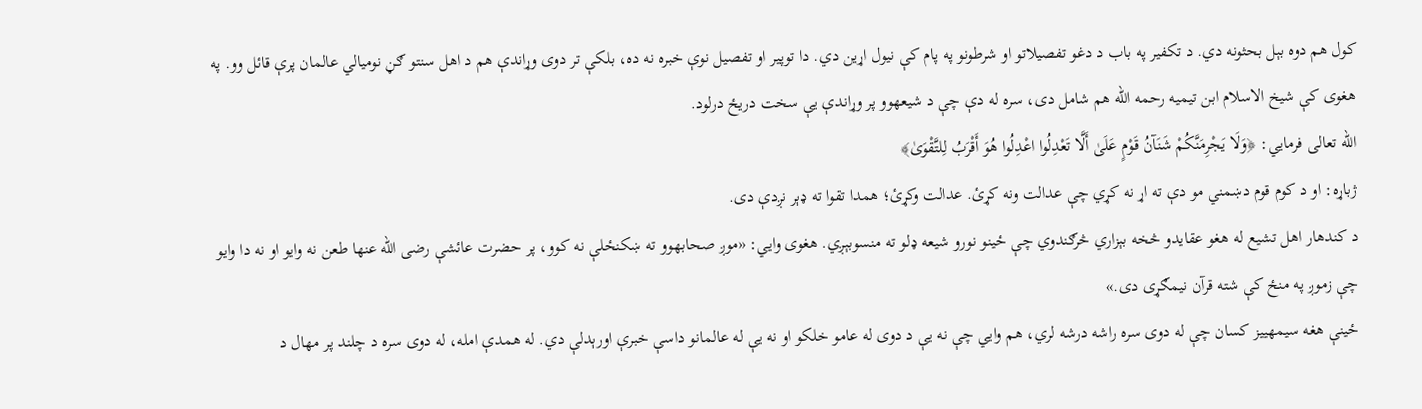کول هم دوه بېل بحثونه دي. د تکفیر په باب د دغو تفصیلاتو او شرطونو په پام کې نیول اړین دي. دا توپیر او تفصیل نوې خبره نه ده، بلکې تر دوی وړاندې هم د اهل سنتو ګڼ نومیالي عالمان پرې قائل وو. په هغوی کې شیخ الاسلام ابن تیمیه رحمه الله هم شامل دی، سره له دې چې د شیعهوو پر وړاندې یې سخت دریځ درلود.
الله تعالی فرمایي: ﴿وَلَا يَجْرِمَنَّكُمْ شَنَآنُ قَوْمٍ عَلَىٰ أَلَّا تَعْدِلُوا اعْدِلُوا هُوَ أَقْرَبُ لِلتَّقْوَىٰ﴾
ژباړه: او د کوم قوم دښمني مو دې ته اړ نه کړي چې عدالت ونه کړئ. عدالت وکړئ؛ همدا تقوا ته ډېر نږدې دی.
د کندهار اهل تشیع له هغو عقایدو څخه بېزاري څرګندوي چې ځینو نورو شیعه ډلو ته منسوبېږي. هغوی وايي: «موږ صحابهوو ته ښکنځلې نه کوو، پر حضرت عائشې رضی الله عنها طعن نه وایو او نه دا وایو چې زموږ په منځ کې شته قرآن نیمګړی دی.»
ځینې هغه سیمهییز کسان چې له دوی سره راشه درشه لري، هم وايي چې نه یې د دوی له عامو خلکو او نه یې له عالمانو داسې خبرې اورېدلې دي. له همدې امله، له دوی سره د چلند پر مهال د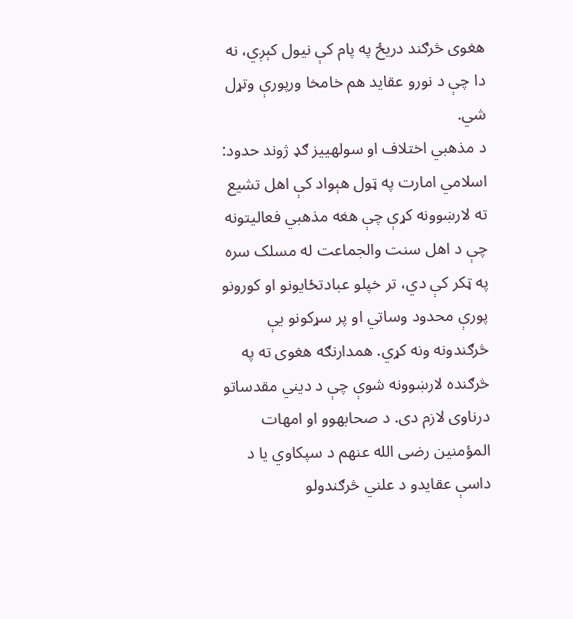هغوی څرګند دریځ په پام کې نیول کېږي، نه دا چې د نورو عقاید هم خامخا ورپورې وتړل شي.
د مذهبي اختلاف او سولهییز ګډ ژوند حدود:
اسلامي امارت په ټول هېواد کې اهل تشیع ته لارښوونه کړې چې هغه مذهبي فعالیتونه چې د اهل سنت والجماعت له مسلک سره په ټکر کې دي، تر خپلو عبادتځایونو او کورونو پورې محدود وساتي او پر سړکونو یې څرګندونه ونه کړي. همدارنګه هغوی ته په څرګنده لارښوونه شوې چې د دیني مقدساتو درناوی لازم دی. د صحابهوو او امهات المؤمنین رضی الله عنهم د سپکاوي یا د داسې عقایدو د علني څرګندولو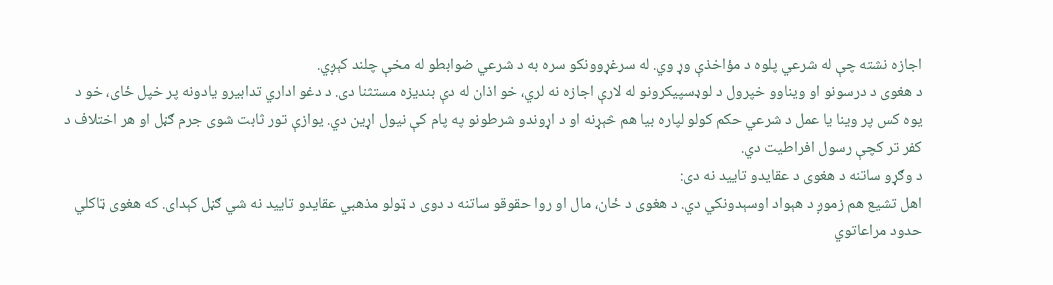اجازه نشته چې له شرعي پلوه د مؤاخذې وړ وي. له سرغړوونکو سره به د شرعي ضوابطو له مخې چلند کېږي.
د هغوی د درسونو او ویناوو خپرول د لوډسپیکرونو له لارې اجازه نه لري، خو اذان له دې بندیزه مستثنا دی. د دغو اداري تدابیرو یادونه پر خپل ځای، خو د یوه کس پر وینا یا عمل د شرعي حکم کولو لپاره بیا هم څېړنه او د اړوندو شرطونو په پام کې نیول اړین دي. یوازې تور ثابت شوی جرم ګڼل او هر اختلاف د کفر تر کچې رسول افراطیت دي.
د وګړو ساتنه د هغوی د عقایدو تایید نه دی:
اهل تشیع هم زموږ د هېواد اوسېدونکي دي. د هغوی د ځان، مال او روا حقوقو ساتنه د دوی د ټولو مذهبي عقایدو تایید نه شي ګڼل کېدای. که هغوی ټاکلي حدود مراعاتوي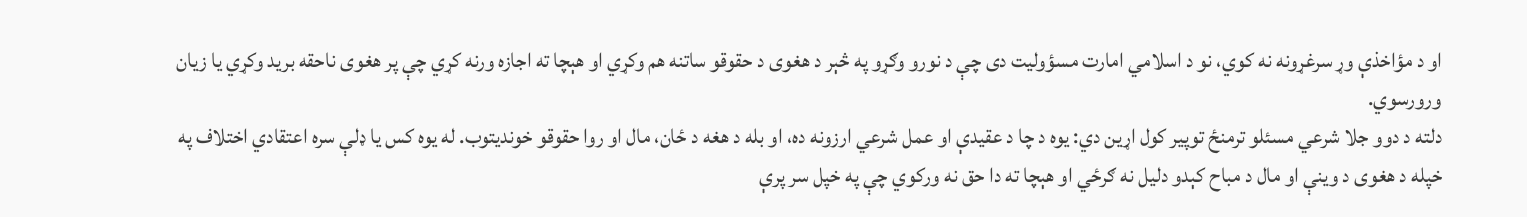او د مؤاخذې وړ سرغړونه نه کوي، نو د اسلامي امارت مسؤولیت دی چې د نورو وګړو په څېر د هغوی د حقوقو ساتنه هم وکړي او هېچا ته اجازه ورنه کړي چې پر هغوی ناحقه برید وکړي یا زیان ورورسوي.
دلته د دوو جلا شرعي مسئلو ترمنځ توپیر کول اړین دي: یوه د چا د عقیدې او عمل شرعي ارزونه ده، او بله د هغه د ځان، مال او روا حقوقو خونديتوب. له یوه کس یا ډلې سره اعتقادي اختلاف په خپله د هغوی د وینې او مال د مباح کېدو دلیل نه ګرځي او هېچا ته دا حق نه ورکوي چې په خپل سر پرې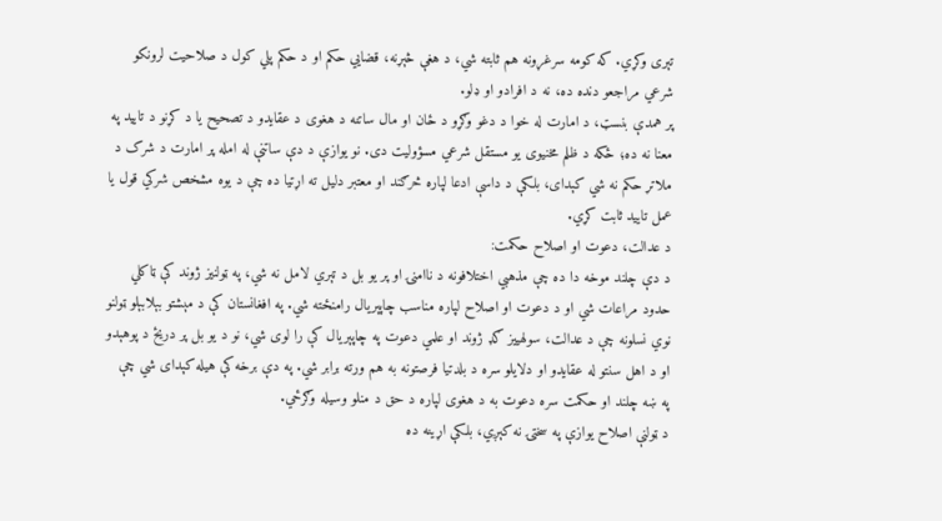تېری وکړي. که کومه سرغړونه هم ثابته شي، د هغې څېړنه، قضایي حکم او د حکم پلي کول د صلاحیت لرونکو شرعي مراجعو دنده ده، نه د افرادو او ډلو.
پر همدې بنسټ، د امارت له خوا د دغو وګړو د ځان او مال ساتنه د هغوی د عقایدو د تصحیح یا د کړنو د تایید په معنا نه ده؛ ځکه د ظلم مخنیوی یو مستقل شرعي مسؤولیت دی. نو یوازې د دې ساتنې له امله پر امارت د شرک د ملاتړ حکم نه شي کېدای، بلکې د داسې ادعا لپاره څرګند او معتبر دلیل ته اړتیا ده چې د یوه مشخص شرکي قول یا عمل تایید ثابت کړي.
د عدالت، دعوت او اصلاح حکمت:
د دې چلند موخه دا ده چې مذهبي اختلافونه د ناامنۍ او پر یو بل د تېري لامل نه شي، په ټولنیز ژوند کې ټاکلي حدود مراعات شي او د دعوت او اصلاح لپاره مناسب چاپېریال رامنځته شي. په افغانستان کې د مېشتو بېلابېلو ټولنو نوي نسلونه چې د عدالت، سولهییز ګډ ژوند او علمي دعوت په چاپېریال کې را لوی شي، نو د یو بل پر دریځ د پوهېدو او د اهل سنتو له عقایدو او دلایلو سره د بلدتیا فرصتونه به هم ورته برابر شي. په دې برخه کې هیله کېدای شي چې په ښه چلند او حکمت سره دعوت به د هغوی لپاره د حق د منلو وسیله وګرځي.
د ټولنې اصلاح یوازې په سختۍ نه کېږي، بلکې اړینه ده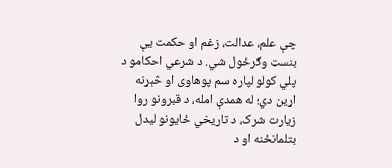چې علم، عدالت، زغم او حکمت یې بنسټ وګرځول شي. د شرعي احکامو د پلي کولو لپاره سم پوهاوی او څېړنه اړین دي؛ له همدې امله، د قبرونو روا زیارت شرک، د تاریخي ځایونو لیدل بتلمانځنه او د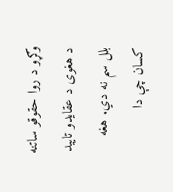وګړو د روا حقوقو ساتنه د هغوی د عقایدو تایید بلل سم نه دي. هغه کسان چې دا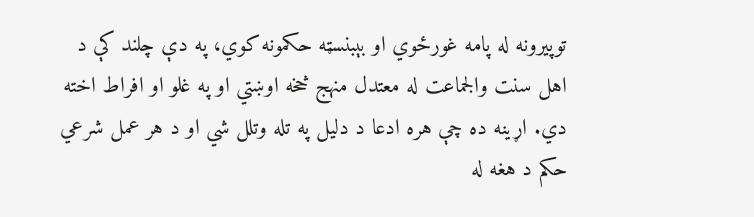توپیرونه له پامه غورځوي او بېبنسټه حکمونه کوي، په دې چلند کې د اهل سنت والجماعت له معتدل منهج څخه اوښتي او په غلو او افراط اخته دي. اړینه ده چې هره ادعا د دلیل په تله وتلل شي او د هر عمل شرعي حکم د هغه له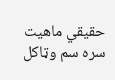حقیقي ماهیت سره سم وټاکل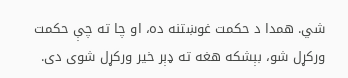شي. همدا د حکمت غوښتنه ده، او چا ته چې حکمت ورکړل شو، بېشکه هغه ته ډېر خیر ورکړل شوی دی.